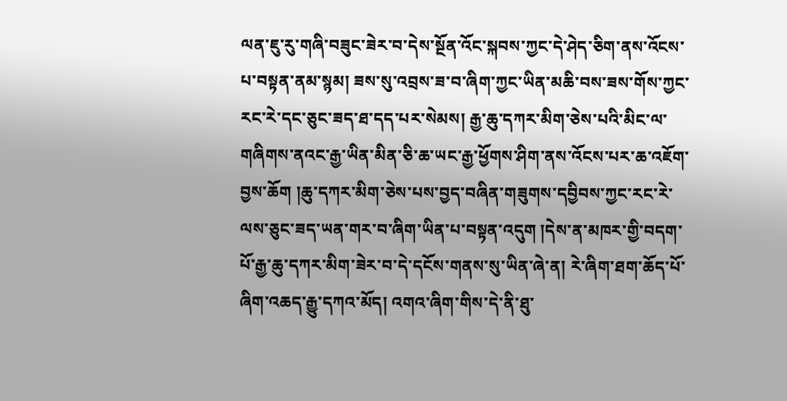ལན་ཇུ་རུ་གཞི་བཟུང་ཟེར་བ་དེས་སྔོན་འོང་སྐབས་ཀྱང་དེ་ཤེད་ཅིག་ནས་འོངས་པ་བསྟན་ནམ་སྙམ། ཟས་སུ་འབྲས་ཟ་བ་ཞིག་ཀྱང་ཡིན་མཆི་བས་ཟས་གོས་ཀྱང་རང་རེ་དང་ཅུང་ཟད་ཐ་དད་པར་སེམས། རྒྱ་ཆུ་དཀར་མིག་ཅེས་པའི་མིང་ལ་གཞིགས་ནའང་རྒྱ་ཡིན་མིན་ཅི་ཆ་ཡང་རྒྱ་ཕྱོགས་ཤིག་ནས་འོངས་པར་ཆ་འཇོག་བྱས་ཆོག །ཆུ་དཀར་མིག་ཅེས་པས་བྱད་བཞིན་གཟུགས་དབྱིབས་ཀྱང་རང་རེ་ལས་ཅུང་ཟད་ཡན་གར་བ་ཞིག་ཡིན་པ་བསྟན་འདུག །དེས་ན་མཁར་གྱི་བདག་པོ་རྒྱ་ཆུ་དཀར་མིག་ཟེར་བ་དེ་དངོས་གནས་སུ་ཡིན་ཞེ་ན། རེ་ཞིག་ཐག་ཆོད་པོ་ཞིག་འཆད་རྒྱུ་དཀའ་མོད། འགའ་ཞིག་གིས་དེ་ནི་ཐུ་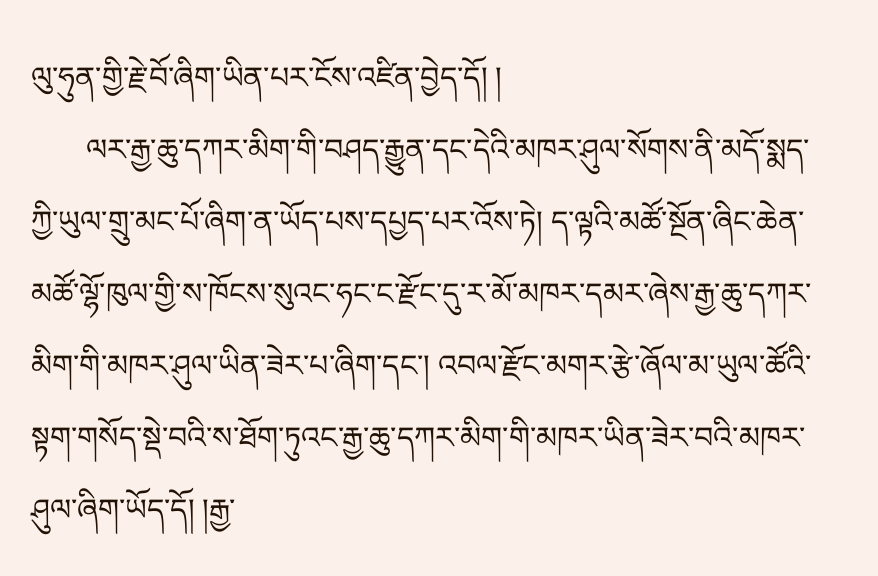ལུ་ཧུན་གྱི་རྗེ་བོ་ཞིག་ཡིན་པར་ངོས་འཛིན་བྱེད་དོ། །
       ལར་རྒྱ་ཆུ་དཀར་མིག་གི་བཤད་རྒྱུན་དང་དེའི་མཁར་ཤུལ་སོགས་ནི་མདོ་སྨད་ཀྱི་ཡུལ་གྲུ་མང་པོ་ཞིག་ན་ཡོད་པས་དཔྱད་པར་འོས་ཏེ། ད་ལྟའི་མཚོ་སྔོན་ཞིང་ཆེན་མཚོ་ལྷོ་ཁུལ་གྱི་ས་ཁོངས་སུའང་ཧང་ང་རྫོང་དུ་ར་མོ་མཁར་དམར་ཞེས་རྒྱ་ཆུ་དཀར་མིག་གི་མཁར་ཤུལ་ཡིན་ཟེར་པ་ཞིག་དང་། འབལ་རྫོང་མགར་རྩེ་ཞོལ་མ་ཡུལ་ཚོའི་སྟག་གསོད་སྡེ་བའི་ས་ཐོག་ཏུའང་རྒྱ་ཆུ་དཀར་མིག་གི་མཁར་ཡིན་ཟེར་བའི་མཁར་ཤུལ་ཞིག་ཡོད་དོ། །རྒྱ་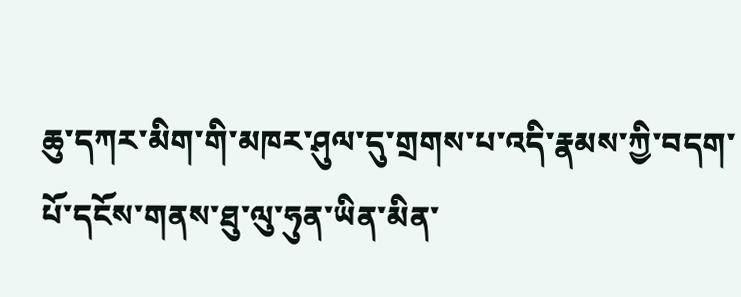ཆུ་དཀར་མིག་གི་མཁར་ཤུལ་དུ་གྲགས་པ་འདི་རྣམས་ཀྱི་བདག་པོ་དངོས་གནས་ཐུ་ལུ་ཧུན་ཡིན་མིན་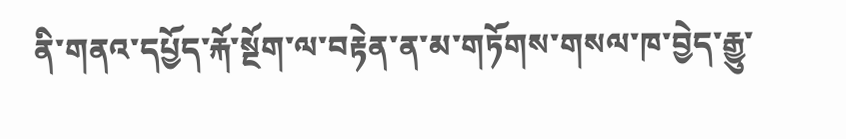ནི་གནའ་དཔྱོད་རྐོ་སྔོག་ལ་བརྟེན་ན་མ་གཏོགས་གསལ་ཁ་བྱེད་རྒྱུ་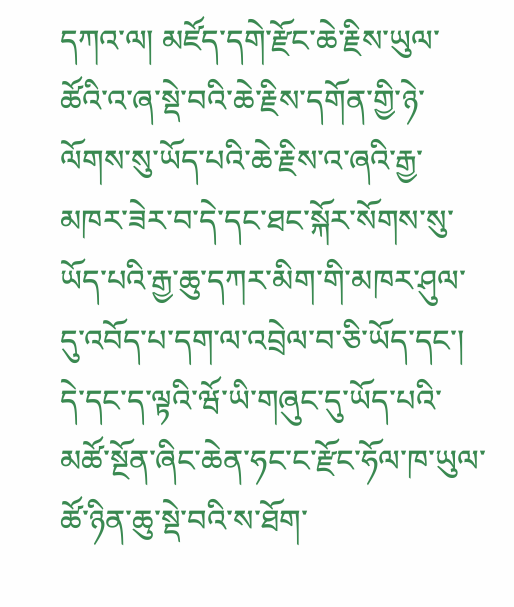དཀའ་ལ། མཛོད་དགེ་རྫོང་ཆེ་རྗིས་ཡུལ་ཚོའི་འ་ཞ་སྡེ་བའི་ཆེ་རྗིས་དགོན་གྱི་ཉེ་ལོགས་སུ་ཡོད་པའི་ཆེ་རྗིས་འ་ཞའི་རྒྱ་མཁར་ཟེར་བ་དེ་དང་ཐང་སྐོར་སོགས་སུ་ཡོད་པའི་རྒྱ་ཆུ་དཀར་མིག་གི་མཁར་ཤུལ་དུ་འབོད་པ་དག་ལ་འབྲེལ་བ་ཅི་ཡོད་དང་། དེ་དང་ད་ལྟའི་ཝོ་ཡི་གཞུང་དུ་ཡོད་པའི་མཚོ་སྔོན་ཞིང་ཆེན་ཧང་ང་རྫོང་ཧོལ་ཁ་ཡུལ་ཚོ་ཉིན་ཆུ་སྡེ་བའི་ས་ཐོག་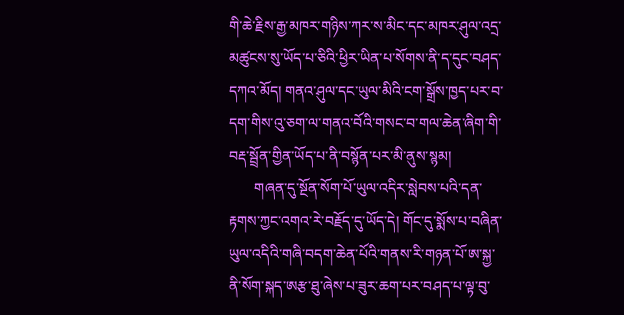གི་ཆེ་རྗིས་རྒྱ་མཁར་གཉིས་ཀར་ས་མིང་དང་མཁར་ཤུལ་འདྲ་མཚུངས་སུ་ཡོད་པ་ཅིའི་ཕྱིར་ཡིན་པ་སོགས་ནི་ད་དུང་བཤད་དཀའ་མོད། གནའ་ཤུལ་དང་ཡུལ་མིའི་ངག་སྒྲོས་ཁྱད་པར་བ་དག་གིས་འུ་ཅག་ལ་གནའ་བོའི་གསང་བ་གལ་ཆེན་ཞིག་གི་བརྡ་སྦྲོན་གྱིན་ཡོད་པ་ནི་བསྙོན་པར་མི་ནུས་སྙམ།
       གཞན་དུ་སྔོན་སོག་པོ་ཡུལ་འདིར་སླེབས་པའི་དན་རྟགས་ཀྱང་འགའ་རེ་བརྗོད་དུ་ཡོད་དེ། གོང་དུ་སྨོས་པ་བཞིན་ཡུལ་འདིའི་གཞི་བདག་ཆེན་པོའི་གནས་རི་གཉན་པོ་ཨ་སྐྱ་ནི་སོག་སྐད་ཨརྩ་ཐུ་ཞེས་པ་ཟུར་ཆག་པར་བཤད་པ་ལྟ་བུ་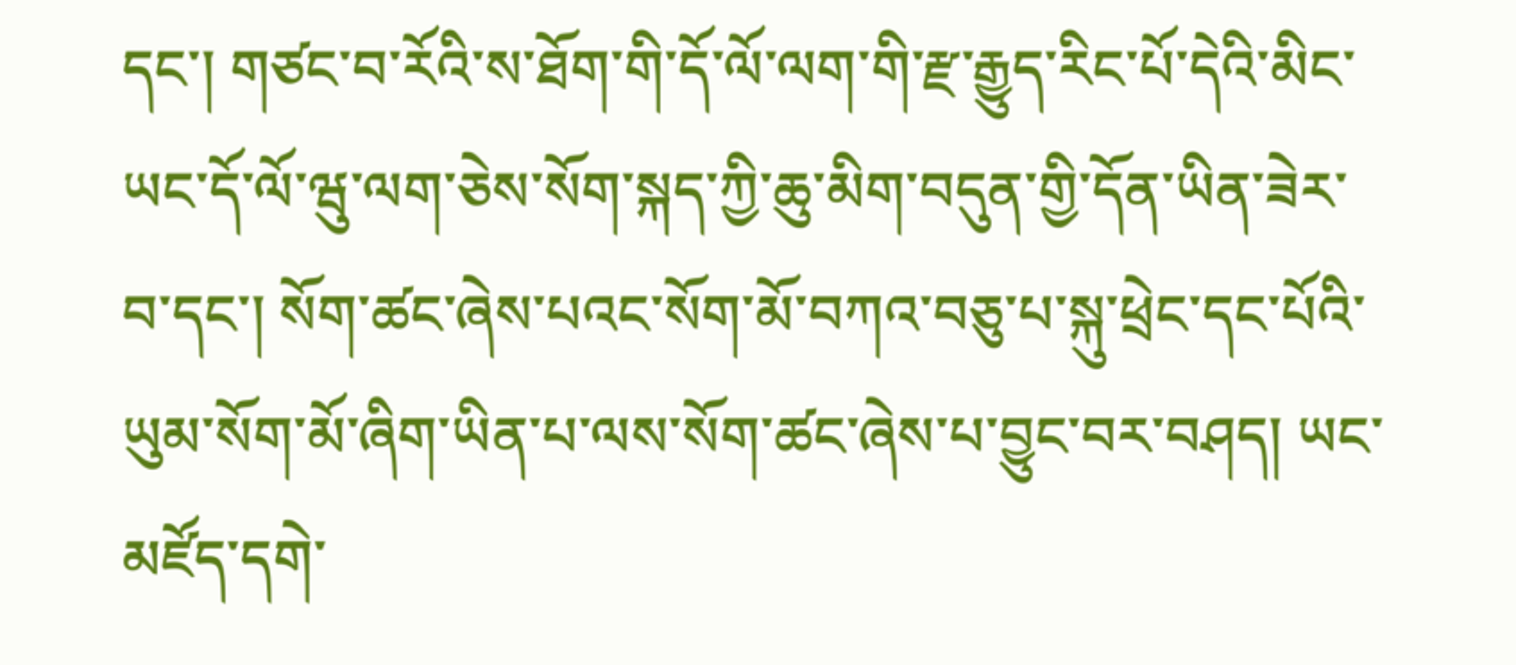དང་། གཙང་བ་རོའི་ས་ཐོག་གི་དོ་ལོ་ལག་གི་རྫ་རྒྱུད་རིང་པོ་དེའི་མིང་ཡང་དོ་ལོ་ཝུ་ལག་ཅེས་སོག་སྐད་ཀྱི་ཆུ་མིག་བདུན་གྱི་དོན་ཡིན་ཟེར་བ་དང་། སོག་ཚང་ཞེས་པའང་སོག་མོ་བཀའ་བཅུ་པ་སྐུ་ཕྲེང་དང་པོའི་ཡུམ་སོག་མོ་ཞིག་ཡིན་པ་ལས་སོག་ཚང་ཞེས་པ་བྱུང་བར་བཤད། ཡང་མཛོད་དགེ་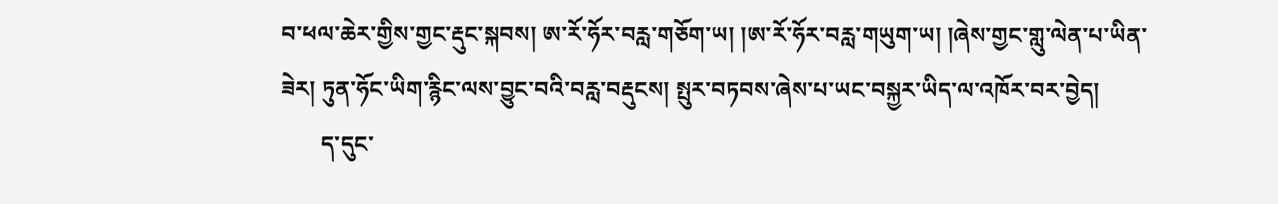བ་ཕལ་ཆེར་གྱིས་གྱང་རྡུང་སྐབས། ཨ་རོ་ཧོར་བརླ་གཅོག་ཡ། །ཨ་རོ་ཧོར་བརླ་གཡུག་ཡ། །ཞེས་གྱང་གླུ་ལེན་པ་ཡིན་ཟེར། ཏུན་ཧོང་ཡིག་རྙིང་ལས་བྱུང་བའི་བརླ་བརྡུངས། སྤུར་བཏབས་ཞེས་པ་ཡང་བསྐྱར་ཡིད་ལ་འཁོར་བར་བྱེད།
       ད་དུང་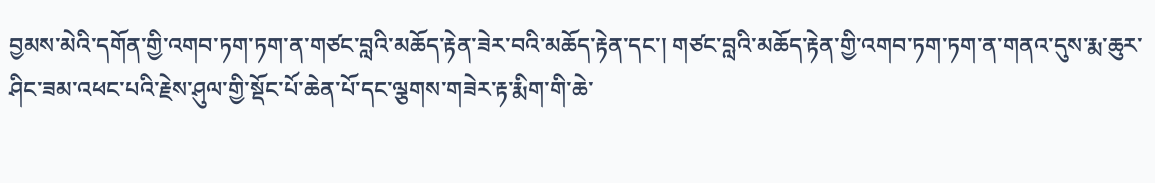བྱམས་མེའི་དགོན་གྱི་འགབ་ཏག་ཏག་ན་གཙང་བླའི་མཆོད་རྟེན་ཟེར་བའི་མཆོད་རྟེན་དང་། གཙང་བླའི་མཆོད་རྟེན་གྱི་འགབ་ཏག་ཏག་ན་གནའ་དུས་རྨ་ཆུར་ཤིང་ཟམ་འཕང་པའི་རྗེས་ཤུལ་གྱི་སྡོང་པོ་ཆེན་པོ་དང་ལྕགས་གཟེར་རྟ་རྨིག་གི་ཆེ་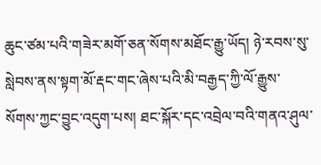ཆུང་ཙམ་པའི་གཟེར་མགོ་ཅན་སོགས་མཐོང་རྒྱུ་ཡོད། ཉེ་རབས་སུ་སླེབས་ནས་སྟག་མོ་རྡང་གང་ཞེས་པའི་མི་བརྒྱད་ཀྱི་ལོ་རྒྱུས་སོགས་ཀྱང་བྱུང་འདུག་པས། ཐང་སྐོར་དང་འབྲེལ་བའི་གནའ་ཤུལ་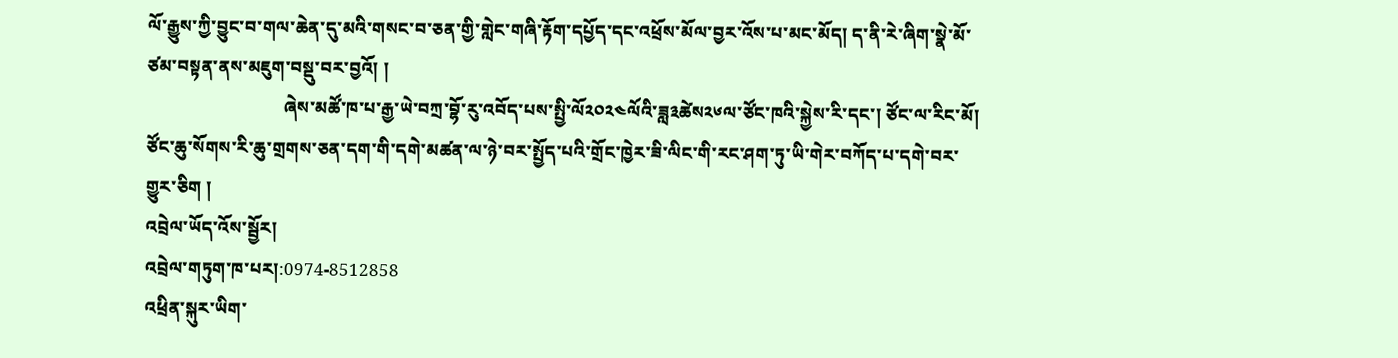ལོ་རྒྱུས་ཀྱི་བྱུང་བ་གལ་ཆེན་དུ་མའི་གསང་བ་ཅན་གྱི་གླེང་གཞི་རྟོག་དཔྱོད་དང་འཕྲོས་མོལ་བྱར་འོས་པ་མང་མོད། ད་ནི་རེ་ཞིག་སྣེ་མོ་ཙམ་བསྟན་ནས་མཇུག་བསྡུ་བར་བྱའོ། །
                               ཞེས་མཚོ་ཁ་པ་རྒྱ་ཡེ་བཀྲ་བྷོ་རུ་འབོད་པས་སྤྱི་ལོ༢༠༢༤ལོའི་ཟླ༣ཚེས༢༦ལ་ཙོང་ཁའི་སྐྱེས་རི་དང་། ཙོང་ལ་རིང་མོ། ཙོང་ཆུ་སོགས་རི་ཆུ་གྲགས་ཅན་དག་གི་དགེ་མཚན་ལ་ཉེ་བར་སྤྱོད་པའི་གྲོང་ཁྱེར་ཟི་ལིང་གི་རང་ཤག་ཏུ་ཡི་གེར་བཀོད་པ་དགེ་བར་གྱུར་ཅིག །
འབྲེལ་ཡོད་འོས་སྦྱོར།
འབྲེལ་གཏུག་ཁ་པར།:0974-8512858
འཕྲིན་སྐུར་ཡིག་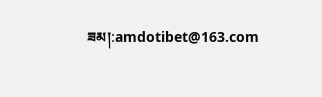ཟམ།:amdotibet@163.com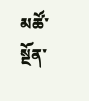མཚོ་སྔོན་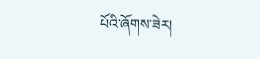པོའི་ཞོགས་ཟེར།